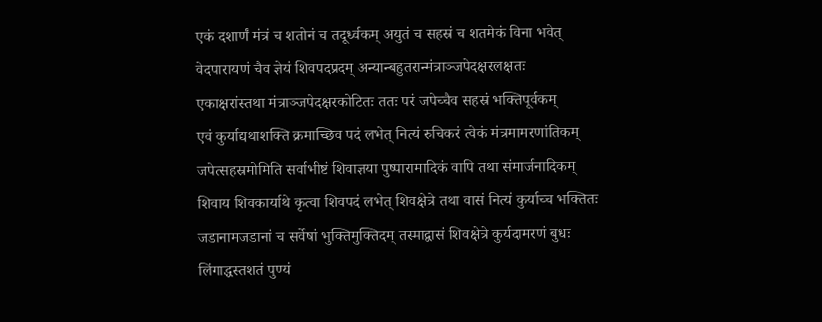एकं दशार्णं मंत्रं च शतोनं च तदूर्ध्वकम् अयुतं च सहस्रं च शतमेकं विना भवेत्
वेदपारायणं चैव ज्ञेयं शिवपदप्रदम् अन्यान्बहुतरान्मंत्राञ्जपेदक्षरलक्षतः
एकाक्षरांस्तथा मंत्राञ्जपेदक्षरकोटितः ततः परं जपेच्चैव सहस्रं भक्तिपूर्वकम्
एवं कुर्याद्यथाशक्ति क्रमाच्छिव पदं लभेत् नित्यं रुचिकरं त्वेकं मंत्रमामरणांतिकम्
जपेत्सहस्रमोमिति सर्वाभीष्टं शिवाज्ञया पुष्पारामादिकं वापि तथा संमार्जनादिकम्
शिवाय शिवकार्याथे कृत्वा शिवपदं लभेत् शिवक्षेत्रे तथा वासं नित्यं कुर्याच्च भक्तितः
जडानामजडानां च सर्वेषां भुक्तिमुक्तिदम् तस्माद्वासं शिवक्षेत्रे कुर्यदामरणं बुधः
लिंगाद्धस्तशतं पुण्यं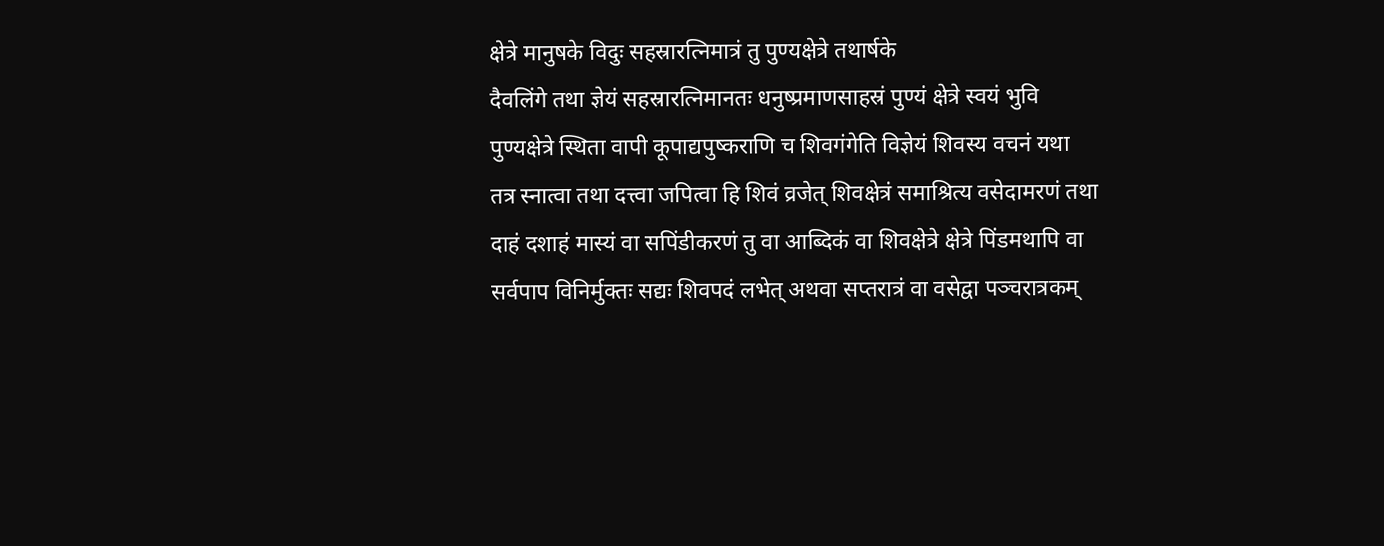क्षेत्रे मानुषके विदुः सहस्रारत्निमात्रं तु पुण्यक्षेत्रे तथार्षके
दैवलिंगे तथा ज्ञेयं सहस्रारत्निमानतः धनुष्प्रमाणसाहस्रं पुण्यं क्षेत्रे स्वयं भुवि
पुण्यक्षेत्रे स्थिता वापी कूपाद्यपुष्कराणि च शिवगंगेति विज्ञेयं शिवस्य वचनं यथा
तत्र स्नात्वा तथा दत्त्वा जपित्वा हि शिवं व्रजेत् शिवक्षेत्रं समाश्रित्य वसेदामरणं तथा
दाहं दशाहं मास्यं वा सपिंडीकरणं तु वा आब्दिकं वा शिवक्षेत्रे क्षेत्रे पिंडमथापि वा
सर्वपाप विनिर्मुक्तः सद्यः शिवपदं लभेत् अथवा सप्तरात्रं वा वसेद्वा पञ्चरात्रकम्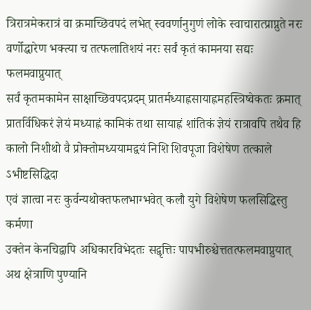त्रिरात्रमेकरात्रं वा क्रमाच्छिवपदं लभेत् स्ववर्णानुगुणं लोके स्वाचारात्प्राप्नुते नरः
वर्णोद्धारेण भक्त्या च तत्फलातिशयं नरः सर्वं कृतं कामनया सद्यः फलमवाप्नुयात्
सर्वं कृतमकामेन साक्षाच्छिवपदप्रदम् प्रातर्मध्याह्नसायाह्नमहस्त्रिष्वेकतः क्रमात्
प्रातर्विधिकरं ज्ञेयं मध्याह्नं कामिकं तथा सायाह्नं शांतिकं ज्ञेयं रात्रावपि तथैव हि
कालो निशीथो वै प्रोक्तोमध्ययामद्वयं निशि शिवपूजा विशेषेण तत्काले ऽभीष्टसिद्धिदा
एवं ज्ञात्वा नरः कुर्वन्यथोक्तफलभाग्भवेत् कलौ युगे विशेषेण फलसिद्धिस्तु कर्मणा
उक्तेन केनचिद्वापि अधिकारविभेदतः सद्वृत्तिः पापभीरुश्चेत्ततत्फलमवाप्नुयात्
अथ क्षेत्राणि पुण्यानि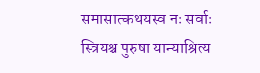समासात्कथयस्व नः सर्वाः स्त्रियश्च पुरुषा यान्याश्रित्य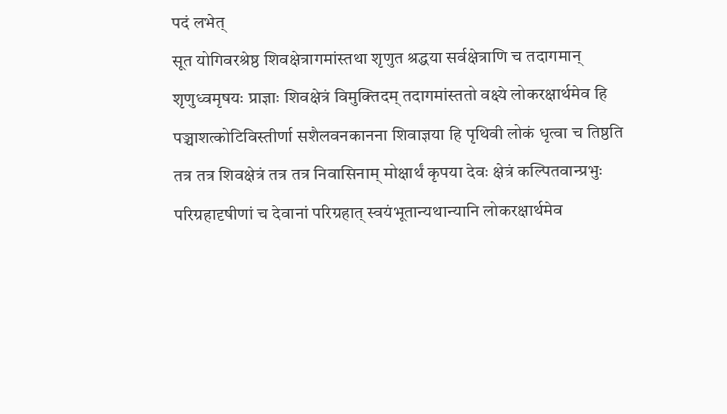पदं लभेत्
सूत योगिवरश्रेष्ठ शिवक्षेत्रागमांस्तथा शृणुत श्रद्धया सर्वक्षेत्राणि च तदागमान्
शृणुध्वमृषयः प्राज्ञाः शिवक्षेत्रं विमुक्तिदम् तदागमांस्ततो वक्ष्ये लोकरक्षार्थमेव हि
पञ्चाशत्कोटिविस्तीर्णा सशैलवनकानना शिवाज्ञया हि पृथिवी लोकं धृत्वा च तिष्ठति
तत्र तत्र शिवक्षेत्रं तत्र तत्र निवासिनाम् मोक्षार्थं कृपया देवः क्षेत्रं कल्पितवान्प्रभुः
परिग्रहादृषीणां च देवानां परिग्रहात् स्वयंभूतान्यथान्यानि लोकरक्षार्थमेव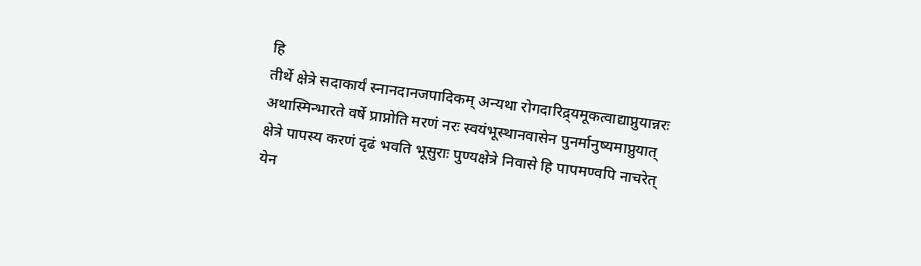हि
तीर्थे क्षेत्रे सदाकार्यं स्नानदानजपादिकम् अन्यथा रोगदारिद्र्यमूकत्वाद्याप्नुयान्नरः
अथास्मिन्भारते वर्षे प्राप्नोति मरणं नरः स्वयंभूस्थानवासेन पुनर्मानुष्यमाप्नुयात्
क्षेत्रे पापस्य करणं दृढं भवति भूसुराः पुण्यक्षेत्रे निवासे हि पापमण्वपि नाचरेत्
येन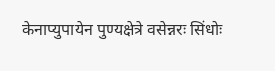केनाप्युपायेन पुण्यक्षेत्रे वसेन्नरः सिंधोः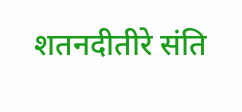शतनदीतीरे संति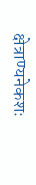क्षेत्राण्यनेकशः